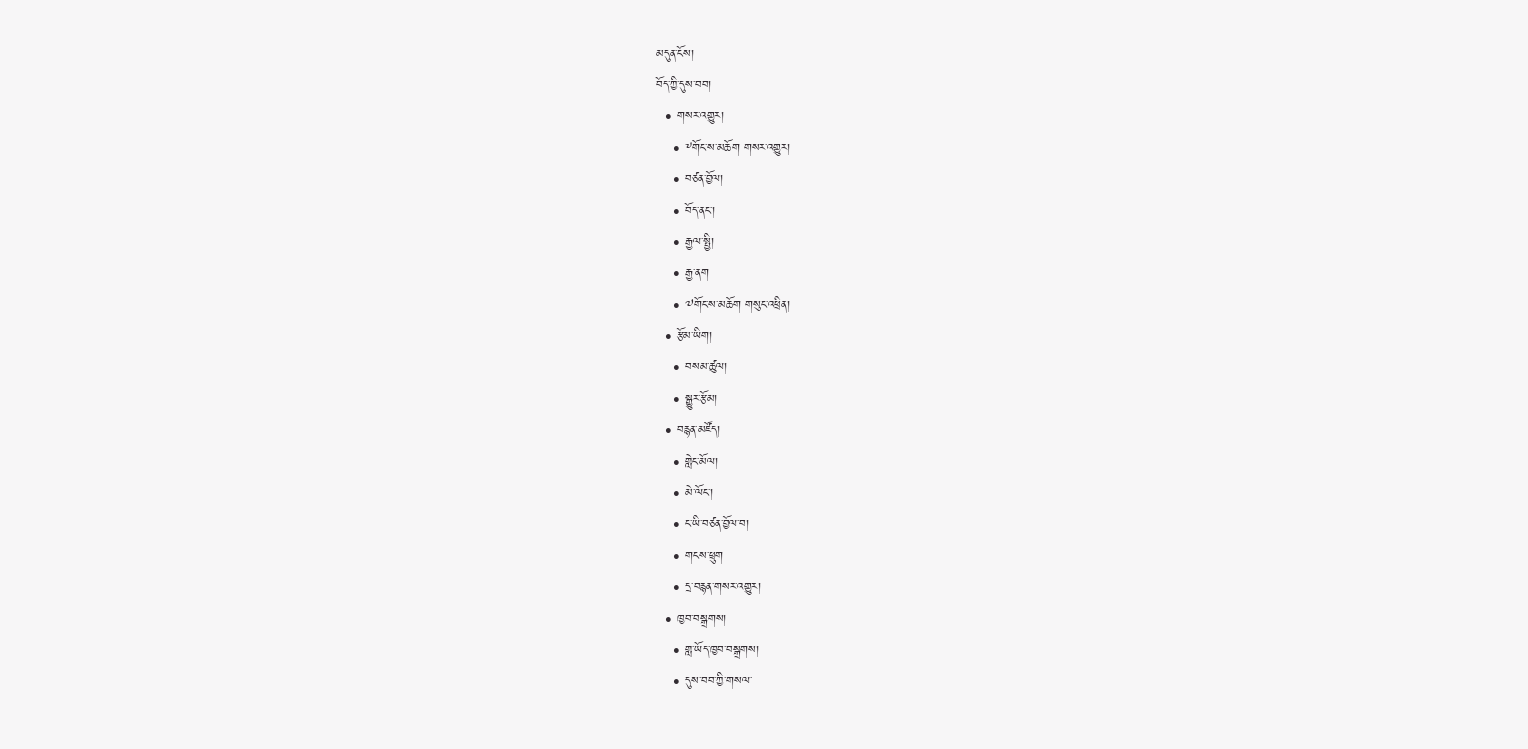མདུན་ངོས།
བོད་ཀྱི་དུས་བབ།
  • གསར་འགྱུར།
    • ༸གོང་ས་མཆོག གསར་འགྱུར།
    • བཙན་བྱོལ།
    • བོད་ནང་།
    • རྒྱལ་སྤྱི།
    • རྒྱ་ནག
    • ༧གོང་ས་མཆོག གསུང་འཕྲིན།
  • རྩོམ་ཡིག།
    • བསམ་ཚུལ།
    • སྒྱུར་རྩོམ།
  • བརྙན་མཛོད།
    • གླེང་མོལ།
    • མེ་ལོང་།
    • ང་ཡི་བཙན་བྱོལ་བ།
    • གངས་ཕྲུག
    • དྲ་བརྙན་གསར་འགྱུར།
  • ཁྱབ་བསྒྲགས།
    • གླ་ཡོད་ཁྱབ་བསྒྲགས།
    • དུས་བབ་ཀྱི་གསལ་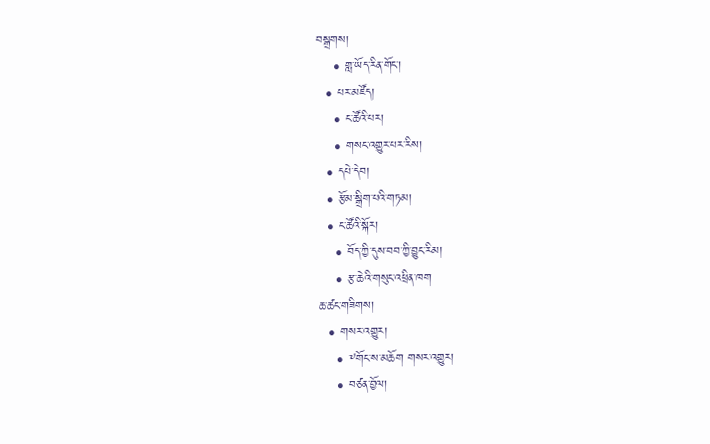བསྒྲགས།
    • གླ་ཡོད་རིན་གོང་།
  • པར་མཛོད།
    • ང་ཚོའི་པར།
    • གསང་འགྱུར་པར་རིས།
  • དཔེ་དེབ།
  • རྩོམ་སྒྲིག་པའི་གཏམ།
  • ང་ཚོའི་སྐོར།
    • བོད་ཀྱི་དུས་བབ་ཀྱི་བྱུང་རིམ།
    • རྩ་ཆེའི་གསུང་འཕྲིན་ཁག
ཆ་ཚང་གཟིགས།
  • གསར་འགྱུར།
    • ༸གོང་ས་མཆོག གསར་འགྱུར།
    • བཙན་བྱོལ།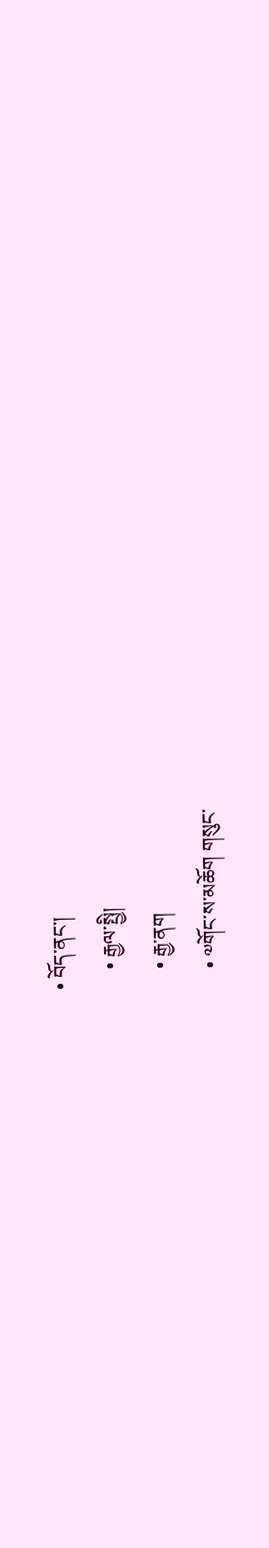• བོད་ནང་།
    • རྒྱལ་སྤྱི།
    • རྒྱ་ནག
    • ༧གོང་ས་མཆོག གསུང་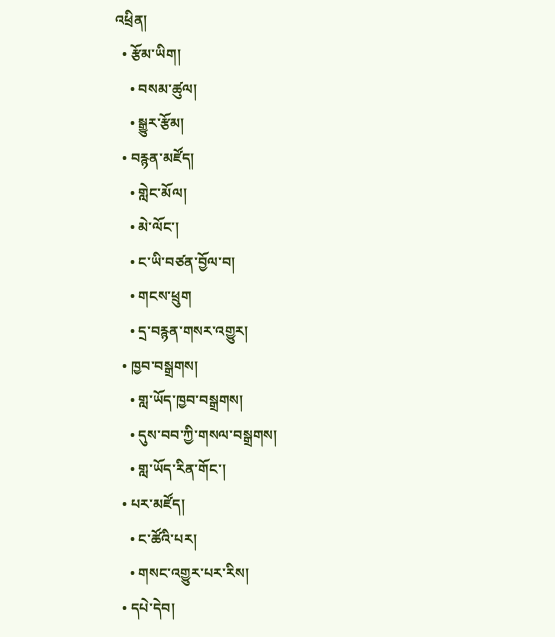འཕྲིན།
  • རྩོམ་ཡིག།
    • བསམ་ཚུལ།
    • སྒྱུར་རྩོམ།
  • བརྙན་མཛོད།
    • གླེང་མོལ།
    • མེ་ལོང་།
    • ང་ཡི་བཙན་བྱོལ་བ།
    • གངས་ཕྲུག
    • དྲ་བརྙན་གསར་འགྱུར།
  • ཁྱབ་བསྒྲགས།
    • གླ་ཡོད་ཁྱབ་བསྒྲགས།
    • དུས་བབ་ཀྱི་གསལ་བསྒྲགས།
    • གླ་ཡོད་རིན་གོང་།
  • པར་མཛོད།
    • ང་ཚོའི་པར།
    • གསང་འགྱུར་པར་རིས།
  • དཔེ་དེབ།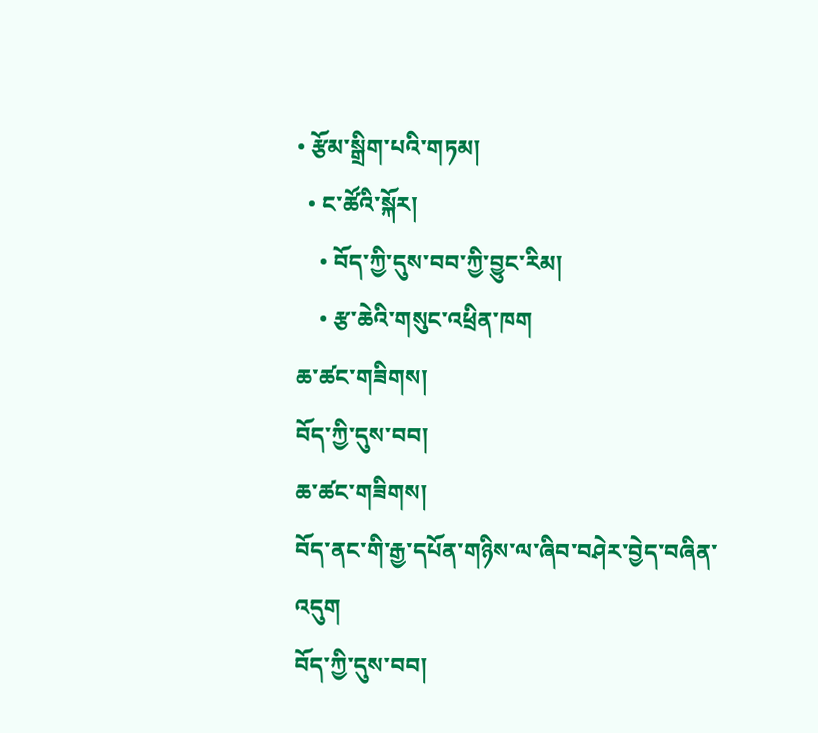• རྩོམ་སྒྲིག་པའི་གཏམ།
  • ང་ཚོའི་སྐོར།
    • བོད་ཀྱི་དུས་བབ་ཀྱི་བྱུང་རིམ།
    • རྩ་ཆེའི་གསུང་འཕྲིན་ཁག
ཆ་ཚང་གཟིགས།
བོད་ཀྱི་དུས་བབ།
ཆ་ཚང་གཟིགས།
བོད་ནང་གི་རྒྱ་དཔོན་གཉིས་ལ་ཞིབ་བཤེར་བྱེད་བཞིན་འདུག
བོད་ཀྱི་དུས་བབ།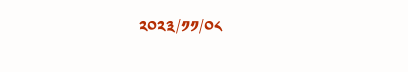༢༠༢༣/༡༡/༠༨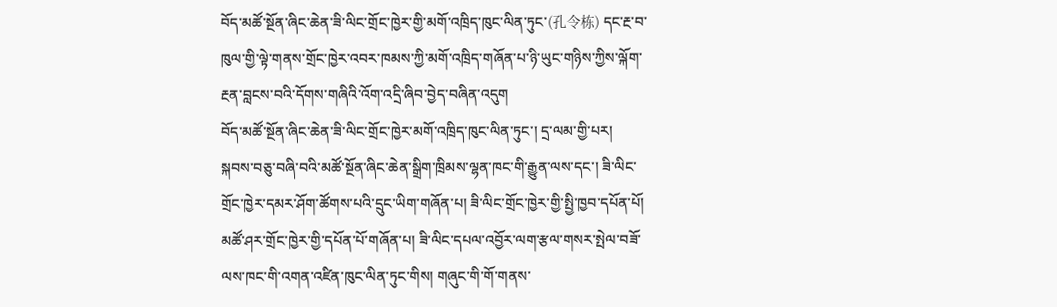བོད་མཚོ་སྔོན་ཞིང་ཆེན་ཟི་ལིང་གྲོང་ཁྱེར་གྱི་མགོ་འཁྲིད་ཁུང་ལིན་ཏུང་(孔令栋) དང་རྔ་བ་ཁུལ་གྱི་ལྟེ་གནས་གྲོང་ཁྱེར་འབར་ཁམས་ཀྱི་མགོ་འཁྲིད་གཞོན་པ་ཉི་ཡུང་གཉིས་ཀྱིས་ལྐོག་རྔན་བླངས་བའི་དོགས་གཞིའི་འོག་འདྲི་ཞིབ་བྱེད་བཞིན་འདུག
བོད་མཚོ་སྔོན་ཞིང་ཆེན་ཟི་ལིང་གྲོང་ཁྱེར་མགོ་འཁྲིད་ཁུང་ལིན་ཏུང་། དྲ་ལམ་གྱི་པར།
སྐབས་བཅུ་བཞི་བའི་མཚོ་སྔོན་ཞིང་ཆེན་སྒྲིག་ཁྲིམས་ལྷན་ཁང་གི་རྒྱུན་ལས་དང་། ཟི་ལིང་གྲོང་ཁྱེར་དམར་ཤོག་ཚོགས་པའི་དྲུང་ཡིག་གཞོན་པ། ཟི་ལིང་གྲོང་ཁྱེར་གྱི་སྤྱི་ཁྱབ་དཔོན་པོ། མཚོ་ཤར་གྲོང་ཁྱེར་གྱི་དཔོན་པོ་གཞོན་པ། ཟི་ལིང་དཔལ་འབྱོར་ལག་རྩལ་གསར་སྤེལ་བཟོ་ལས་ཁང་གི་འགན་འཛིན་ཁུང་ལིན་ཏུང་གིས། གཞུང་གི་གོ་གནས་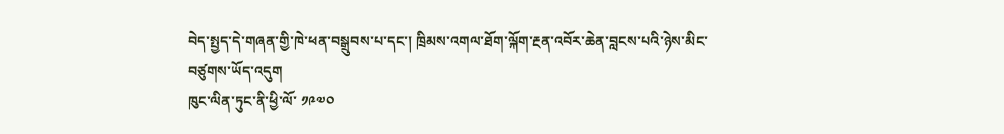བེད་སྤྱད་དེ་གཞན་གྱི་ཁེ་ཕན་བསྒྲུབས་པ་དང་། ཁྲིམས་འགལ་ཐོག་ལྐོག་རྔན་འབོར་ཆེན་བླངས་པའི་ཉེས་མིང་བཙུགས་ཡོད་འདུག
ཁུང་ལིན་ཏུང་ནི་ཕྱི་ལོ་ ༡༩༧༠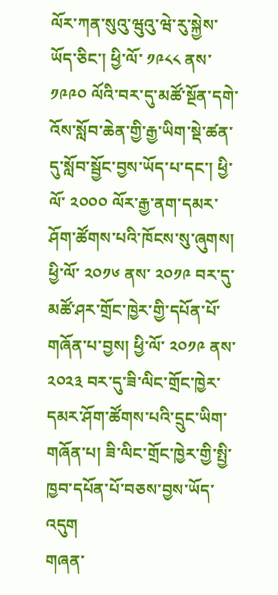ལོར་ཀན་སུའུ་ཝུའུ་ཝེ་རུ་སྐྱེས་ཡོད་ཅིང་། ཕྱི་ལོ་ ༡༩༨༨ ནས་ ༡༩༩༠ ལོའི་བར་དུ་མཚོ་སྔོན་དགེ་འོས་སློབ་ཆེན་གྱི་རྒྱ་ཡིག་སྡེ་ཚན་དུ་སློབ་སྦྱོང་བྱས་ཡོད་པ་དང་། ཕྱི་ལོ་ ༢༠༠༠ ལོར་རྒྱ་ནག་དམར་ཤོག་ཚོགས་པའི་ཁོངས་སུ་ཞུགས། ཕྱི་ལོ་ ༢༠༡༦ ནས་ ༢༠༡༩ བར་དུ་མཚོ་ཤར་གྲོང་ཁྱེར་གྱི་དཔོན་པོ་གཞོན་པ་བྱས། ཕྱི་ལོ་ ༢༠༡༩ ནས་ ༢༠༢༣ བར་དུ་ཟི་ལིང་གྲོང་ཁྱེར་དམར་ཤོག་ཚོགས་པའི་དྲུང་ཡིག་གཞོན་པ། ཟི་ལིང་གྲོང་ཁྱེར་གྱི་སྤྱི་ཁྱབ་དཔོན་པོ་བཅས་བྱས་ཡོད་འདུག
གཞན་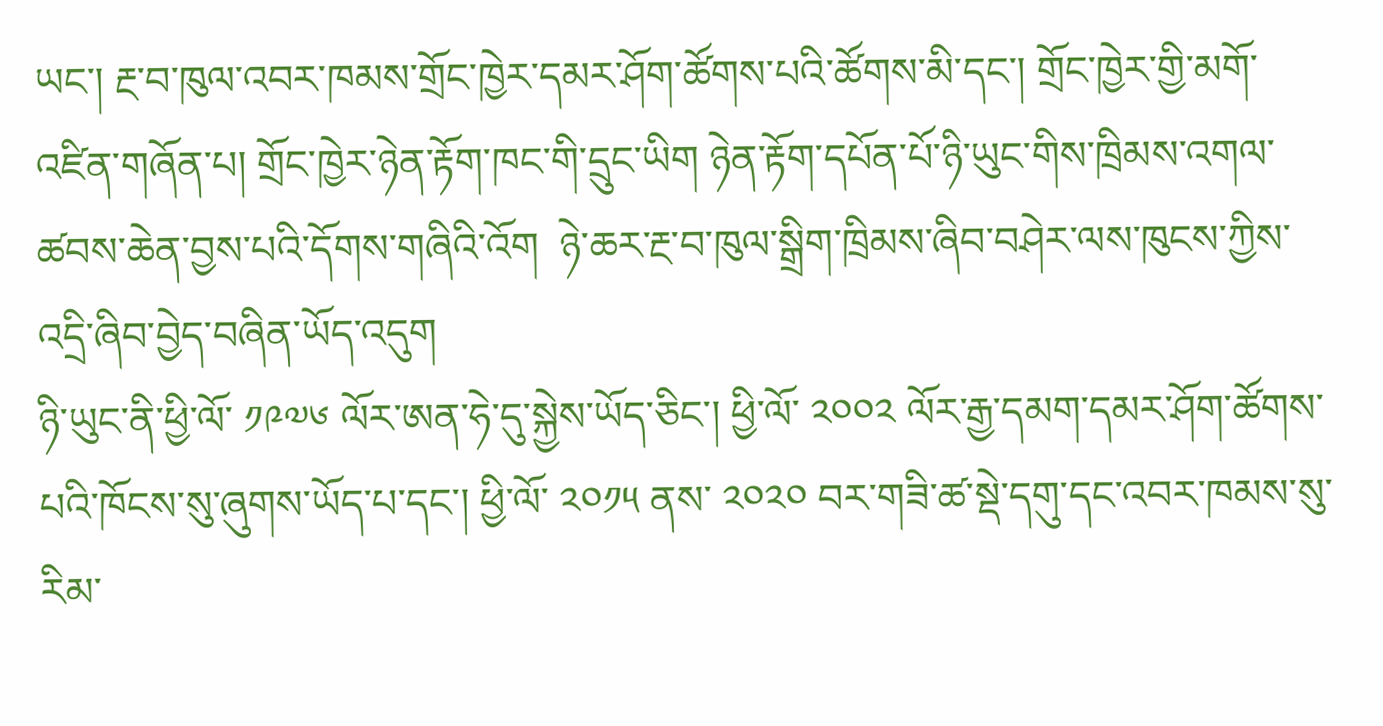ཡང་། རྔ་བ་ཁུལ་འབར་ཁམས་གྲོང་ཁྱེར་དམར་ཤོག་ཚོགས་པའི་ཚོགས་མི་དང་། གྲོང་ཁྱེར་གྱི་མགོ་འཛིན་གཞོན་པ། གྲོང་ཁྱེར་ཉེན་རྟོག་ཁང་གི་དྲུང་ཡིག ཉེན་རྟོག་དཔོན་པོ་ཉི་ཡུང་གིས་ཁྲིམས་འགལ་ཚབས་ཆེན་བྱས་པའི་དོགས་གཞིའི་འོག  ཉེ་ཆར་རྔ་བ་ཁུལ་སྒྲིག་ཁྲིམས་ཞིབ་བཤེར་ལས་ཁུངས་ཀྱིས་འདྲི་ཞིབ་བྱེད་བཞིན་ཡོད་འདུག
ཉི་ཡུང་ནི་ཕྱི་ལོ་ ༡༩༧༦ ལོར་ཨན་ཧེ་དུ་སྐྱེས་ཡོད་ཅིང་། ཕྱི་ལོ་ ༢༠༠༢ ལོར་རྒྱ་དམག་དམར་ཤོག་ཚོགས་པའི་ཁོངས་སུ་ཞུགས་ཡོད་པ་དང་། ཕྱི་ལོ་ ༢༠༡༥ ནས་ ༢༠༢༠ བར་གཟི་ཚ་སྡེ་དགུ་དང་འབར་ཁམས་སུ་རིམ་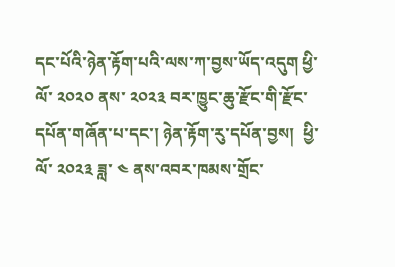དང་པོའི་ཉེན་རྟོག་པའི་ལས་ཀ་བྱས་ཡོད་འདུག ཕྱི་ལོ་ ༢༠༢༠ ནས་ ༢༠༢༣ བར་ཁྱུང་ཆུ་རྫོང་གི་རྫོང་དཔོན་གཞོན་པ་དང་། ཉེན་རྟོག་རུ་དཔོན་བྱས།  ཕྱི་ལོ་ ༢༠༢༣ ཟླ་ ༤ ནས་འབར་ཁམས་གྲོང་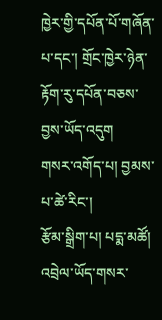ཁྱེར་གྱི་དཔོན་པོ་གཞོན་པ་དང་། གྲོང་ཁྱེར་ཉེན་རྟོག་རུ་དཔོན་བཅས་བྱས་ཡོད་འདུག
གསར་འགོད་པ། བྱམས་པ་ཚེ་རིང་།
རྩོམ་སྒྲིག་པ། པདྨ་མཚོ།
འབྲེལ་ཡོད་གསར་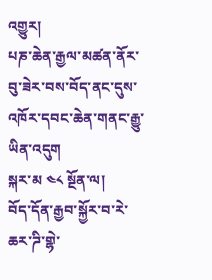འགྱུར།
པཎ་ཆེན་རྒྱལ་མཚན་ནོར་བུ་ཟེར་བས་བོད་ནང་དུས་འཁོར་དབང་ཆེན་གནང་རྒྱུ་ཡིན་འདུག
སྐར་མ ༤༨ སྔོན་ལ།
བོད་དོན་རྒྱབ་སྐྱོར་བ་རེ་ཆར་ཌི་གྷེ་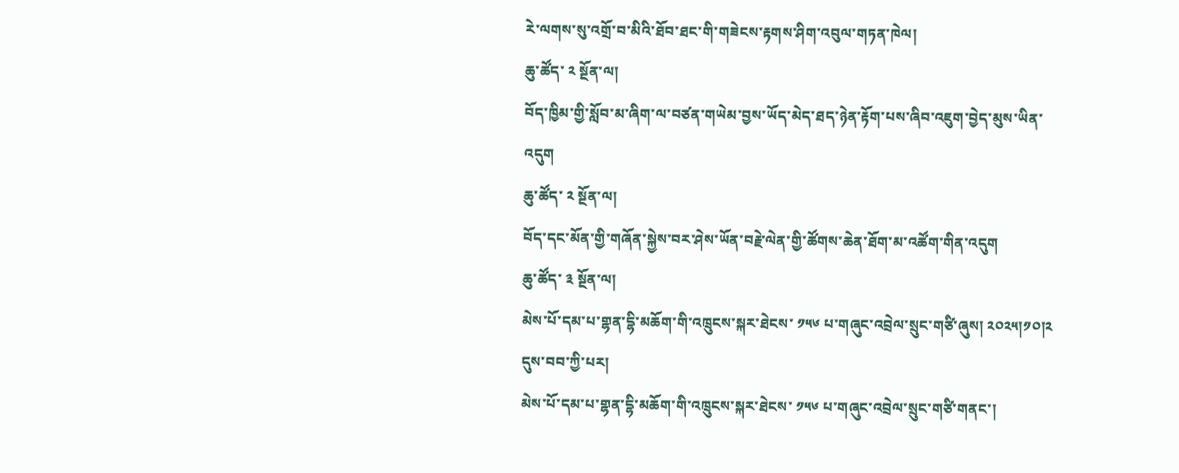རེ་ལགས་སུ་འགྲོ་བ་མིའི་ཐོབ་ཐང་གི་གཟེངས་རྟགས་ཤིག་འབུལ་གཏན་ཁེལ།
ཆུ་ཚོད་ ༢ སྔོན་ལ།
བོད་ཁྱིམ་གྱི་སློབ་མ་ཞིག་ལ་བཙན་གཡེམ་བྱས་ཡོད་མེད་ཐད་ཉེན་རྟོག་པས་ཞིབ་འཇུག་བྱེད་མུས་ཡིན་འདུག
ཆུ་ཚོད་ ༢ སྔོན་ལ།
བོད་དང་མོན་གྱི་གཞོན་སྐྱེས་བར་ཤེས་ཡོན་བརྗེ་ལེན་གྱི་ཚོགས་ཆེན་ཐོག་མ་འཚོག་གིན་འདུག
ཆུ་ཚོད་ ༣ སྔོན་ལ།
མེས་པོ་དམ་པ་གྷན་དྷི་མཆོག་གི་འཁྲུངས་སྐར་ཐེངས་ ༡༥༦ པ་གཞུང་འབྲེལ་སྲུང་གཙི་ཞུས། ༢༠༢༥།༡༠།༢ དུས་བབ་ཀྱི་པར།
མེས་པོ་དམ་པ་གྷན་དྷི་མཆོག་གི་འཁྲུངས་སྐར་ཐེངས་ ༡༥༦ པ་གཞུང་འབྲེལ་སྲུང་གཙི་གནང་།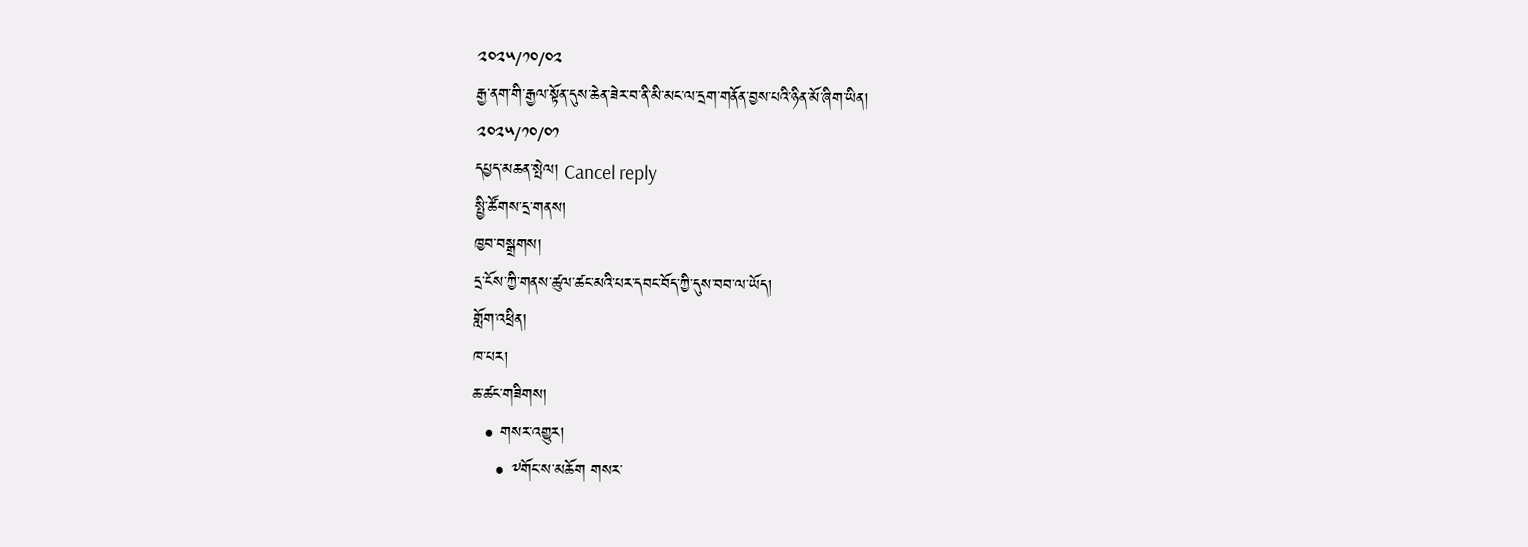༢༠༢༥/༡༠/༠༢
རྒྱ་ནག་གི་རྒྱལ་སྟོན་དུས་ཆེན་ཟེར་བ་ནི་མི་མང་ལ་དྲག་གནོན་བྱས་པའི་ཉིན་མོ་ཞིག་ཡིན།
༢༠༢༥/༡༠/༠༡
དཔྱད་མཆན་སྤེལ། Cancel reply
སྤྱི་ཚོགས་དྲ་གནས།
ཁྱབ་བསྒྲགས།
དྲ་ངོས་ཀྱི་གནས་ཚུལ་ཚང་མའི་པར་དབང་བོད་ཀྱི་དུས་བབ་ལ་ཡོད།
གློག་འཕྲིན།
ཁ་པར།
ཆ་ཚང་གཟིགས།
  • གསར་འགྱུར།
    • ༸གོང་ས་མཆོག གསར་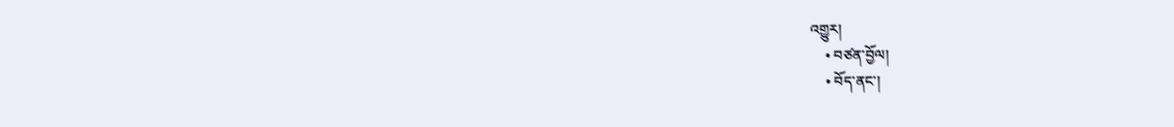འགྱུར།
    • བཙན་བྱོལ།
    • བོད་ནང་།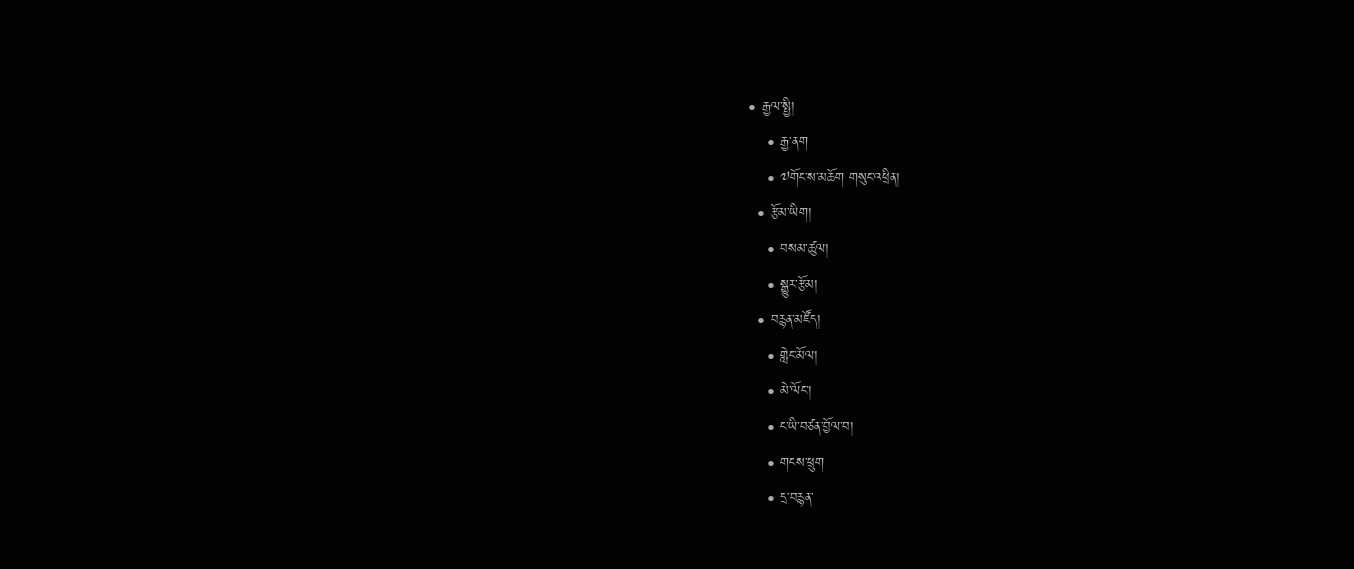• རྒྱལ་སྤྱི།
    • རྒྱ་ནག
    • ༧གོང་ས་མཆོག གསུང་འཕྲིན།
  • རྩོམ་ཡིག།
    • བསམ་ཚུལ།
    • སྒྱུར་རྩོམ།
  • བརྙན་མཛོད།
    • གླེང་མོལ།
    • མེ་ལོང་།
    • ང་ཡི་བཙན་བྱོལ་བ།
    • གངས་ཕྲུག
    • དྲ་བརྙན་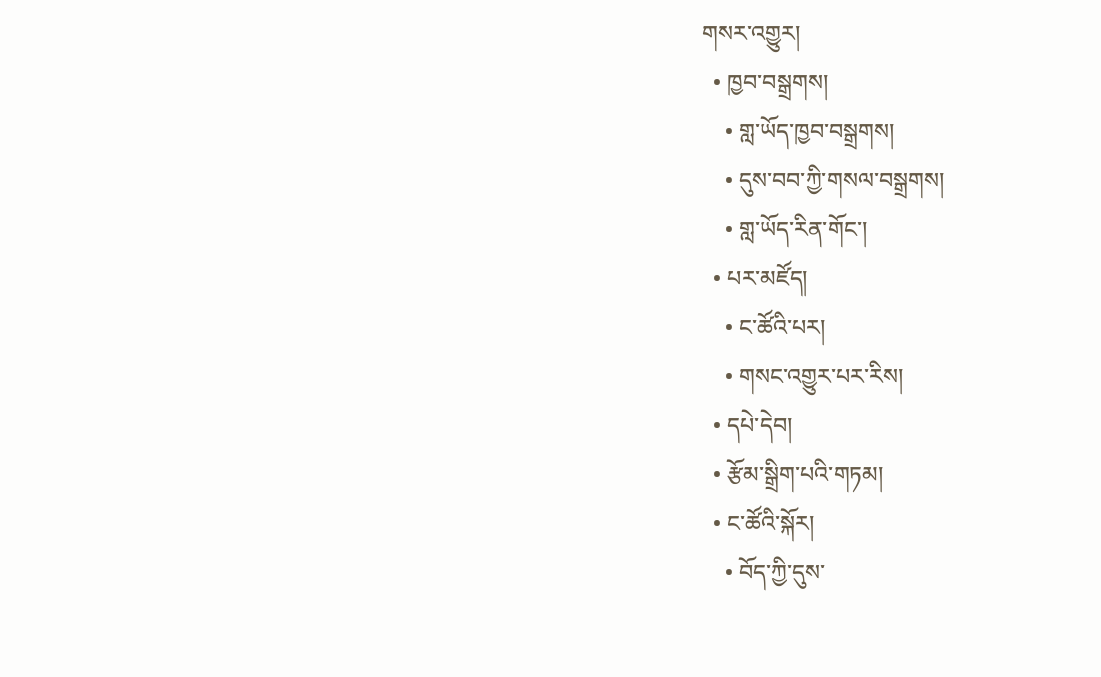གསར་འགྱུར།
  • ཁྱབ་བསྒྲགས།
    • གླ་ཡོད་ཁྱབ་བསྒྲགས།
    • དུས་བབ་ཀྱི་གསལ་བསྒྲགས།
    • གླ་ཡོད་རིན་གོང་།
  • པར་མཛོད།
    • ང་ཚོའི་པར།
    • གསང་འགྱུར་པར་རིས།
  • དཔེ་དེབ།
  • རྩོམ་སྒྲིག་པའི་གཏམ།
  • ང་ཚོའི་སྐོར།
    • བོད་ཀྱི་དུས་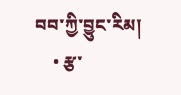བབ་ཀྱི་བྱུང་རིམ།
    • རྩ་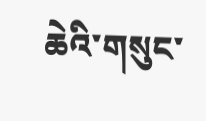ཆེའི་གསུང་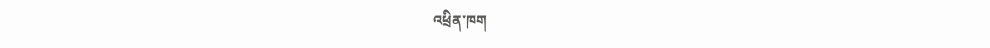འཕྲིན་ཁག